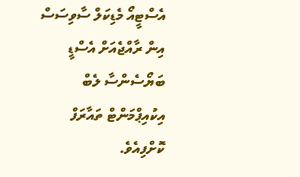އެސްޓީއޯ މެޑިކަލް ސާވިސަސް އިން ރާއްޖެއަށް އެސްޑީ ބަޔޯސެންސާ ލެބް އިކުއިޕްމަންޓް ތައާރަފް ކޮށްފިއެވެ.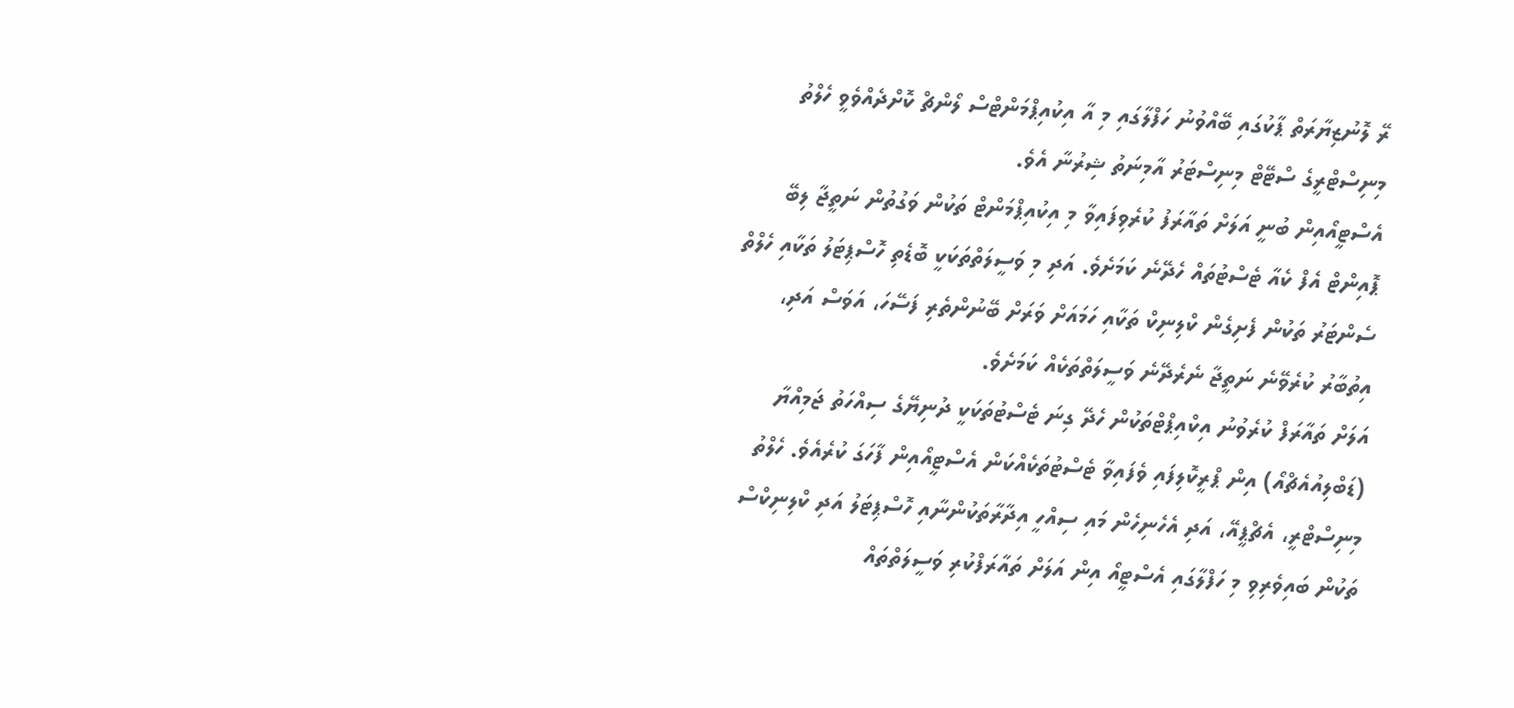ރޭ ލޮނުޒިޔާރަތް ޕާކުގައި ބޭއްވުނު ހަފްލާގައި މި އާ އިކުއިޕްމަންޓްސް ލޯންޗް ކޮށްދެއްވެވީ ހެލްތު މިނިސްޓްރީގެ ސްޓޭޓް މިނިސްޓަރު އާމިނަތު ޝިރުނާ އެވެ.
އެސްޓީއޯއިން ބުނީ އަލަށް ތައާރަފު ކުރެވިފައިވާ މި އިކުއިޕްމަންޓް ތަކުން ވަގުތުން ނަތީޖާ ލިބޭ ޕޮއިންޓް އެފް ކެއާ ޓެސްޓުތައް ހެދޭނެ ކަމަށެވެ. އަދި މި ވަސީލަތްތަކަކީ ބޮޑެތި ހޮސްޕިޓަލު ތަކާއި ހެލްތް ސެންޓަރު ތަކުން ފެށިގެން ކްލިނިކް ތަކާއި ހަމައަށް ވަރަށް ބޭނުންތެރި ފަސޭހަ، އަވަސް އަދި، އިތުބާރު ކުރެވޭނެ ނަތީޖާ ނެރެދޭނެ ވަސީލަތްތަކެއް ކަމަށެވެ.
އަލަށް ތައާރަފް ކުރެވުނު އިކްއިޕްޓްތަކުން ހެދޭ ގިނަ ޓެސްޓުތަކަކީ ދުނިޔޭގެ ސިއްހަތު ޖަމިއްޔާ (ޑަބްލިއުއެޗްއޯ) އިން ޕްރީކޮލިފައި ވެފައިވާ ޓެސްޓުތަކެއްކަން އެސްޓީއޯއިން ފާހަގަ ކުރެއެވެ. ހެލްތު މިނިސްޓްރީ، އެޗްޕީއޭ، އަދި އެހެނިހެން މައި ސިއްހީ އިދާރާތަކުންނާއި ހޮސްޕިޓަލު އަދި ކްލިނިކްސް ތަކުން ބައިވެރިވި މި ހަފްލާގައި އެސްޓީއޯ އިން އަލަށް ތައާރަފްކުރި ވަސީލަތްތައް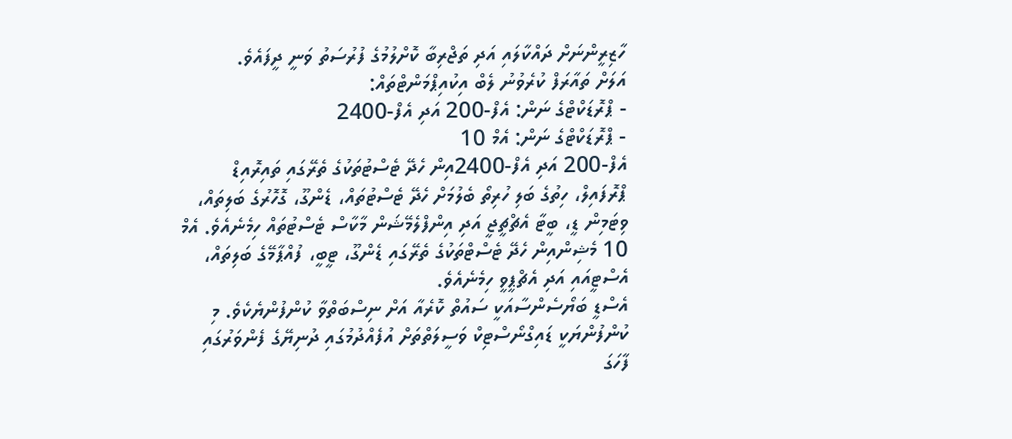ހާޒިރީންނަށް ދައްކާލައި އަދި ތަޖްރިބާ ކޮށްލުމުގެ ފުރުސަތު ވަނީ ދީފައެވެ.
އަލަށް ތައާރަފް ކުރެވުނު ލެބް އިކުއިޕްމަންޓްތައް:
- ޕްރޮޑަކްޓްގެ ނަން: އެފް-200 އަދި އެފް-2400
- ޕްރޮޑަކްޓްގެ ނަން: އެމް 10
އެފް-200 އަދި އެފް-2400އިން ހެދޭ ޓެސްޓުތަކުގެ ތެރޭގައި ތައިރޮއިޑް ޕްރޮފައިލް، ހިތުގެ ބަލި ހުރިތޯ ބެލުމަށް ހެދޭ ޓެސްޓުތައް، ޑެންގޫ، ގޮހޮރުގެ ބަލިތައް، ވިޓަމިން ޑީ، ބީޓާ އެޗްޗީޖީ އަދި އިންފްލެމޭޝަން މާކާސް ޓެސްޓުތައް ހިމެނެއެވެ. އެމް 10 މެޝިންއިން ހެދޭ ޓެސްޓްތަކުގެ ތެރޭގައި ޑެންގޫ، ޓީބީ، ފުއްޕާމޭގެ ބަލިތައް، އެސްޓީއައި އަދި އެޗްޕީވީ ހިމެނެއެވެ.
އެސްޑީ ބަޔޯސެންސާއަކީ ސައުތް ކޮރެއާ އަށް ނިސްބަތްވާ ކުންފުންޔެކެވެ. މި ކުންފުންޔަކީ ޑައިގްނޯސްޓިކް ވަސީލަތްތަށް އުފެއްދުމުގައި ދުނިޔޭގެ ފެންވަރުގައި ފާހަގަ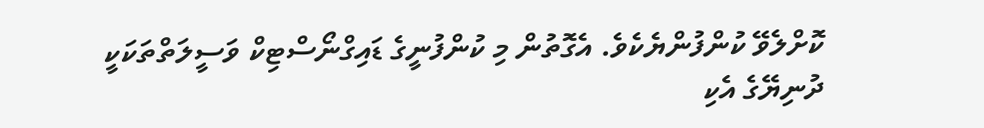ކޮށްލެވޭ ކުންފުންޔެކެވެ. އެގޮތުން މި ކުންފުނީގެ ޑައިގްނޯސްޓިކް ވަސީލަތްތަކަކީ ދުނިޔޭގެ އެކި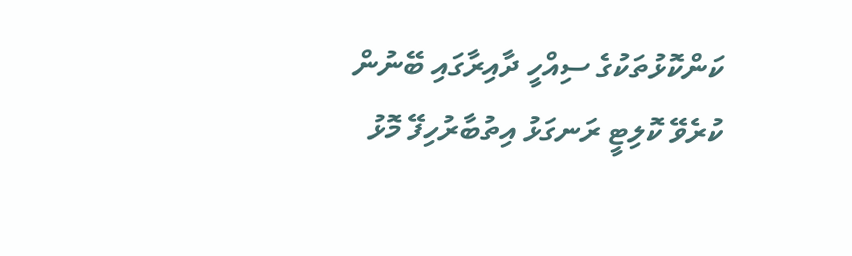ކަންކޮޅުތަކުގެ ސިއްހީ ދާއިރާގައި ބޭނުން ކުރެވޭ ކޮލިޓީ ރަނގަޅު އިތުބާރުހިފޭ މޮޅު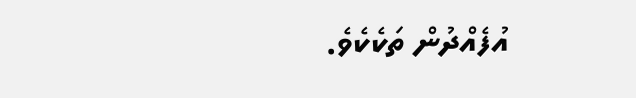އުފެއްދުން ތަކެކެވެ.